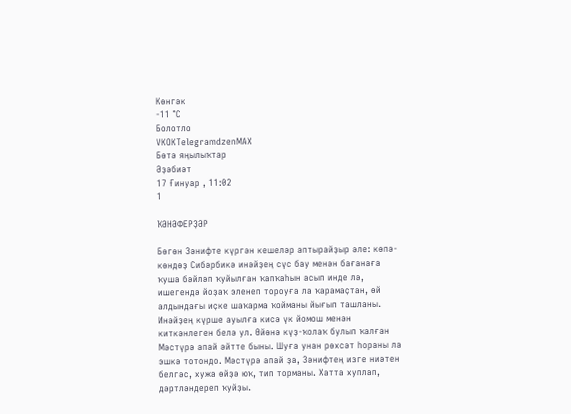Көнгәк
-11 °С
Болотло
VKОКTelegramdzenMAX
Бөтә яңылыҡтар
Әҙәбиәт
17 Ғинуар , 11:02
1

ҠӘНӘФЕРҘӘР

Бөгөн Зәнифте күргән кешеләр аптырайҙыр әле: көпә-көндөҙ Сибәрбикә инәйҙең сүс бау менән бағанаға ҡуша бәйләп ҡуйылған ҡапҡаһын асып инде лә, ишегендә йоҙаҡ эленеп тороуға ла ҡарамаҫтан, өй алдындағы иҫке шаҡарма ҡойманы йығып ташланы. Инәйҙең күрше ауылға кисә үк йомош менән киткәнлеген белә ул. Өйөнә күҙ-ҡолаҡ булып ҡалған Мәстүрә апай әйтте быны. Шуға унан рөхсәт һораны ла эшкә тотондо. Мәстүрә апай ҙа, Зәнифтең изге ниәтен белгәс, хужа өйҙә юҡ, тип торманы. Хатта хуплап, дәртләндереп ҡуйҙы.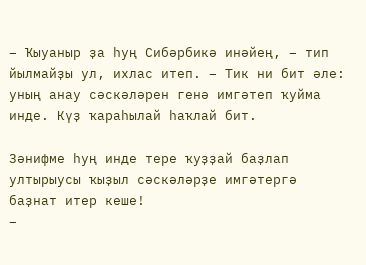– Ҡыуаныр ҙа һуң Сибәрбикә инәйең, – тип йылмайҙы ул, ихлас итеп. – Тик ни бит әле: уның анау сәскәләрен генә имгәтеп ҡуйма инде. Күҙ ҡараһылай һаҡлай бит.

Зәнифме һуң инде тере ҡуҙҙай баҙлап ултырыусы ҡыҙыл сәскәләрҙе имгәтергә баҙнат итер кеше!
–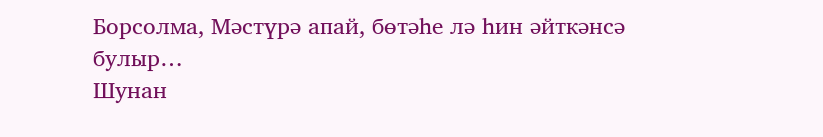Борсолма, Мәстүрә апай, бөтәһе лә һин әйткәнсә булыр…
Шунан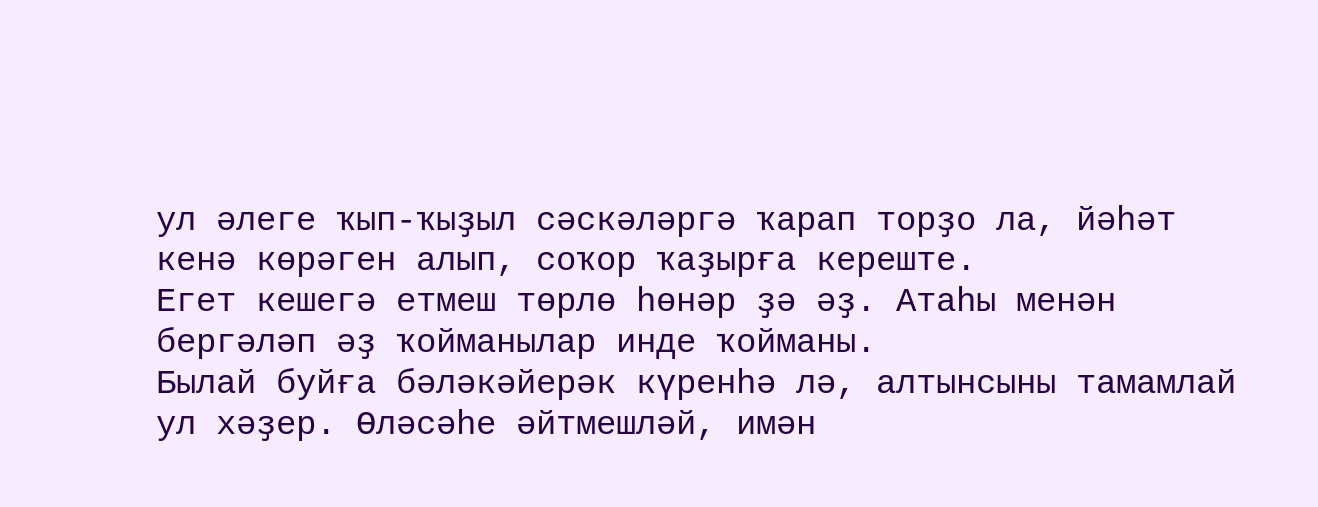ул әлеге ҡып-ҡыҙыл сәскәләргә ҡарап торҙо ла, йәһәт кенә көрәген алып, соҡор ҡаҙырға кереште.
Егет кешегә етмеш төрлө һөнәр ҙә әҙ. Атаһы менән бергәләп әҙ ҡойманылар инде ҡойманы.
Былай буйға бәләкәйерәк күренһә лә, алтынсыны тамамлай ул хәҙер. Өләсәһе әйтмешләй, имән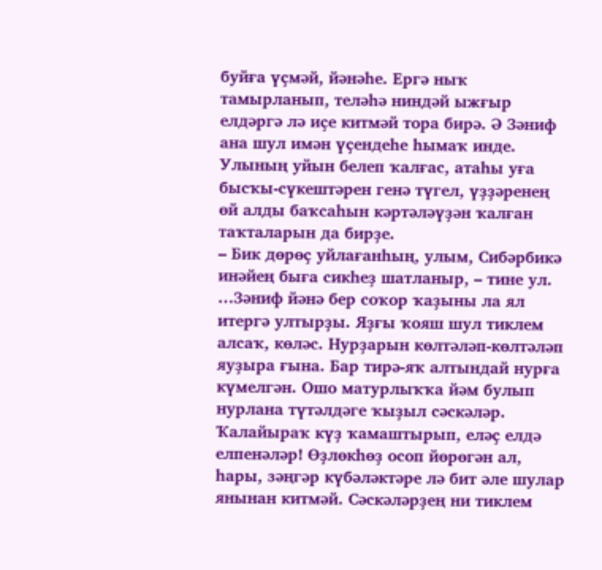буйға үҫмәй, йәнәһе. Ергә ныҡ тамырланып, теләһә ниндәй ыжғыр елдәргә лә иҫе китмәй тора бирә. Ә Зәниф ана шул имән үҫендеһе һымаҡ инде.
Улының уйын белеп ҡалғас, атаһы уға бысҡы-сүкештәрен генә түгел, үҙҙәренең өй алды баҡсаһын кәртәләүҙән ҡалған таҡталарын да бирҙе.
– Бик дөрөҫ уйлағанһың, улым, Сибәрбикә инәйең быға сикһеҙ шатланыр, – тине ул.
…Зәниф йәнә бер соҡор ҡаҙыны ла ял итергә ултырҙы. Яҙғы ҡояш шул тиклем алсаҡ, көләс. Нурҙарын көлтәләп-көлтәләп яуҙыра ғына. Бар тирә-яҡ алтындай нурға күмелгән. Ошо матурлыҡҡа йәм булып нурлана түтәлдәге ҡыҙыл сәскәләр. Ҡалайыраҡ күҙ ҡамаштырып, еләҫ елдә елпенәләр! Өҙлөкһөҙ осоп йөрөгән ал, һары, зәңгәр күбәләктәре лә бит әле шулар янынан китмәй. Сәскәләрҙең ни тиклем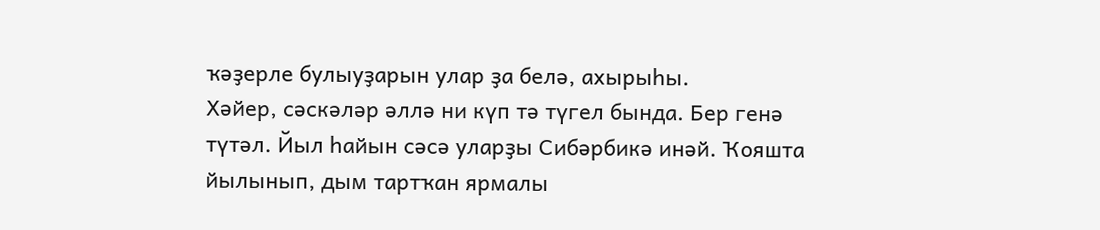ҡәҙерле булыуҙарын улар ҙа белә, ахырыһы.
Хәйер, сәскәләр әллә ни күп тә түгел бында. Бер генә түтәл. Йыл һайын сәсә уларҙы Сибәрбикә инәй. Ҡояшта йылынып, дым тартҡан ярмалы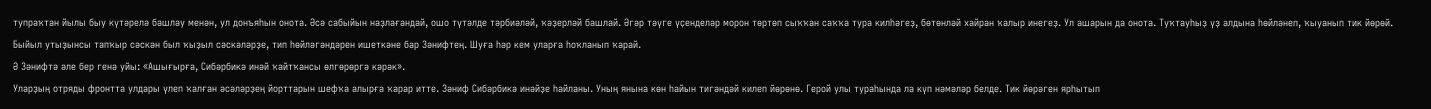тупраҡтан йылы быу күтәрелә башлау менән, ул донъяһын онота. Әсә сабыйын наҙлағандай, ошо түтәлде тәрбиәләй, ҡәҙерләй башлай. Әгәр тәүге үҫенделәр морон төртөп сыҡҡан саҡҡа тура килһәгеҙ, бөтөнләй хайран ҡалыр инегеҙ. Ул ашарын да онота. Туҡтауһыҙ үҙ алдына һөйләнеп, ҡыуанып тик йөрөй.
Быйыл утыҙынсы тапҡыр сәскән был ҡыҙыл сәскәләрҙе, тип һөйләгәндәрен ишеткәне бар Зәнифтең. Шуға һәр кем уларға һоҡланып ҡарай.
Ә Зәнифтә әле бер генә уйы: «Ашығырға, Сибәрбикә инәй ҡайтҡансы өлгөрөргә кәрәк».
Уларҙың отряды фронтта улдары үлеп ҡалған әсәләрҙең йорттарын шефҡа алырға ҡарар итте. Зәниф Сибәрбикә инәйҙе һайланы. Уның янына көн һайын тигәндәй килеп йөрөнө. Герой улы тураһында ла күп нәмәләр белде. Тик йөрәген ярһытып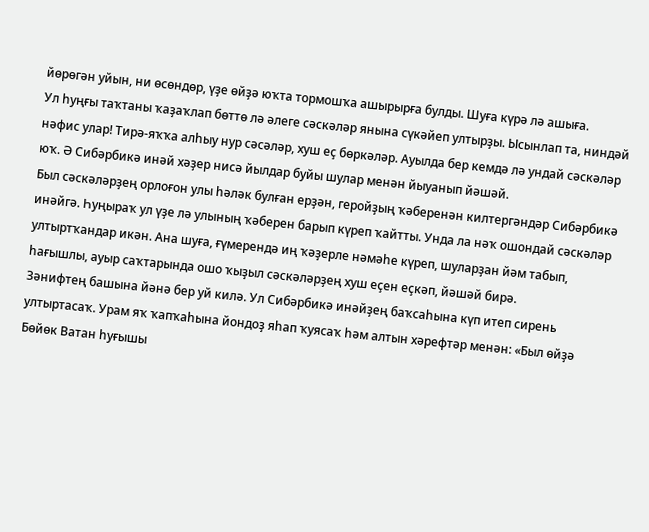йөрөгән уйын, ни өсөндөр, үҙе өйҙә юҡта тормошҡа ашырырға булды. Шуға күрә лә ашыға.
Ул һуңғы таҡтаны ҡаҙаҡлап бөттө лә әлеге сәскәләр янына сүкәйеп ултырҙы. Ысынлап та, ниндәй нәфис улар! Тирә-яҡҡа алһыу нур сәсәләр, хуш еҫ бөркәләр. Ауылда бер кемдә лә ундай сәскәләр юҡ. Ә Сибәрбикә инәй хәҙер нисә йылдар буйы шулар менән йыуанып йәшәй.
Был сәскәләрҙең орлоғон улы һәләк булған ерҙән, геройҙың ҡәберенән килтергәндәр Сибәрбикә инәйгә. Һуңыраҡ ул үҙе лә улының ҡәберен барып күреп ҡайтты. Унда ла нәҡ ошондай сәскәләр ултыртҡандар икән. Ана шуға, ғүмерендә иң ҡәҙерле нәмәһе күреп, шуларҙан йәм табып, һағышлы, ауыр саҡтарында ошо ҡыҙыл сәскәләрҙең хуш еҫен еҫкәп, йәшәй бирә.
Зәнифтең башына йәнә бер уй килә. Ул Сибәрбикә инәйҙең баҡсаһына күп итеп сирень ултыртасаҡ. Урам яҡ ҡапҡаһына йондоҙ яһап ҡуясаҡ һәм алтын хәрефтәр менән: «Был өйҙә Бөйөк Ватан һуғышы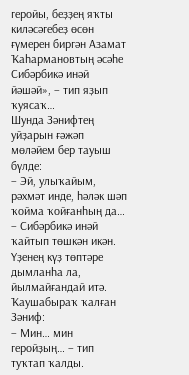геройы, беҙҙең яҡты киләсәгебеҙ өсөн ғүмерен биргән Азамат Ҡаһармановтың әсәһе Сибәрбикә инәй йәшәй», – тип яҙып ҡуясаҡ…
Шунда Зәнифтең уйҙарын ғәжәп мөләйем бер тауыш бүлде:
– Эй, улыҡайым, рәхмәт инде, һәләк шәп ҡойма ҡойғанһың да… – Сибәрбикә инәй ҡайтып төшкән икән. Үҙенең күҙ төптәре дымланһа ла, йылмайғандай итә. Ҡаушабыраҡ ҡалған Зәниф:
– Мин… мин геройҙың… – тип туҡтап ҡалды.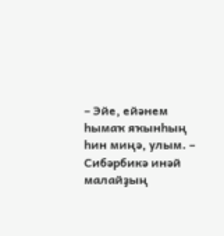– Эйе, ейәнем һымаҡ яҡынһың һин миңә, улым. – Сибәрбикә инәй малайҙың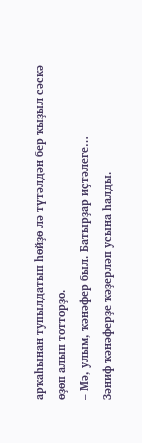арҡаһынан тупылдатып һөйҙө лә түтәлдән бер ҡыҙыл сәскә өҙөп алып тотторҙо.
– Мә, улым, ҡәнәфер был. Батырҙар иҫтәлеге…
Зәниф ҡәнәферҙе ҡәҙерләп усына һалды.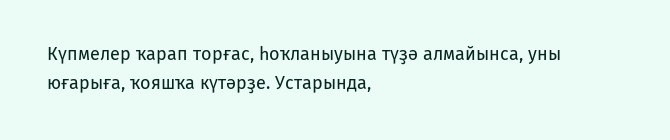Күпмелер ҡарап торғас, һоҡланыуына түҙә алмайынса, уны юғарыға, ҡояшҡа күтәрҙе. Устарында,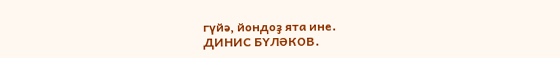гүйә, йондоҙ ята ине.
ДИНИС БҮЛӘКОВ.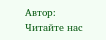Автор:
Читайте нас